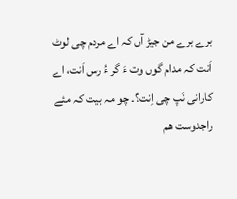برے برے من جیڑ آں کہ اے مردم چی لوٹ اَنت کہ مدام گوں وت ءَ گر ءُ رس اَنت، اے کارانی نَپ چی اِنت؟۔ چو مہ بیت کہ مئے راجدوست ھم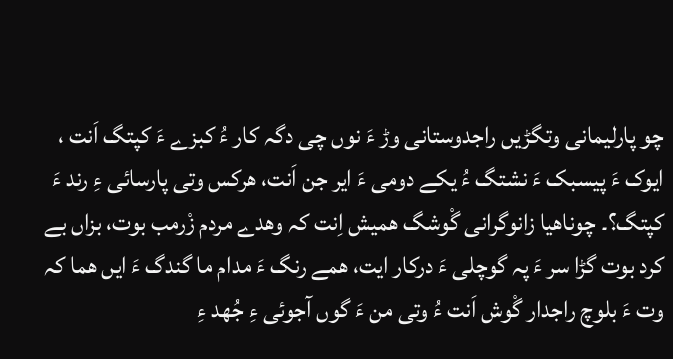چو پارلیمانی وتگڑیں راجدوستانی وڑ ءَ نوں چی دگہ کار ءُ کبزے ءَ کپتگ اَنت ، ایوک ءَ پیسبک ءَ نشتگ ءُ یکے دومی ءَ ایر جن اَنت، ھرکس وتی پارسائی ءِ رند ءَ کپتگ؟۔ چوناھیا زانوگرانی گْوشگ ھمیش اِنت کہ وھدے مردم زْرمب بوت، بزاں بے کرد بوت گڑا سر ءَ پہ گوچلی ءَ درکار ایت، ھمے رنگ ءَ مدام ما گندگ ءَ ایں ھما کہ وت ءَ بلوچ راجدار گْوش اَنت ءُ وتی من ءَ گوں آجوئی ءِ جُھد ءِ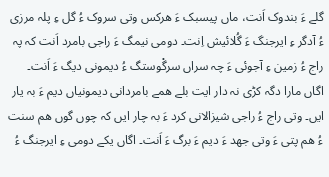گلے ءَ بندوک اَنت، ماں پیسبک ءَ ھرکس وتی سروک ءُ گل ءِ پلہ مرزی ءُ آدگر ءِ ایرجنگ ءَ گُلائیش اِنت۔ دومی نیمگ ءَ راجی بامرد اَنت کہ پہ راج ءُ زمین ءِ آجوئی ءَ چہ سراں سرگْوستگ ءُ دیمونی دیگ ءَ اَنت۔ اگاں مارا دگہ کڑی نہ دار ایت بلے ھمے بامردانی دیمونیاں دیم ءَ بہ یار ایں۔ وتی راج ءُ راجی شیزالانی کرد ءَ بہ چار ایں کہ چوں گوں ھم سنت ءُ ھم پتی ءَ وتی جھد ءَ دیم ءَ برگ ءَ اَنت۔ اگاں یکے دومی ءِ ایرجنگ ءُ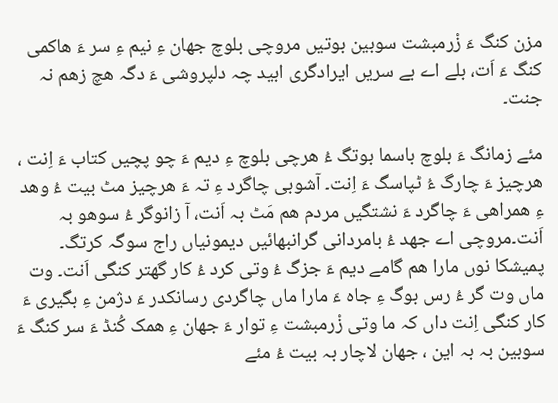مزن کنگ ءَ زْرمبشت سوبین بوتیں مروچی بلوچ جھان ءِ نیم ءِ سر ءَ ھاکمی کنگ ءَ اَت، بلے اے بے سریں ایرادگری ابید چہ دلپروشی ءَ دگہ ھچ زھم نہ جنت۔

مئے زمانگ ءَ بلوچ باسما بوتگ ءُ ھرچی بلوچ ءِ دیم ءَ چو پچیں کتاب ءَ اِنت ، ھرچیز ءَ چارگ ءُ ٹپاسگ ءَ اِنت۔ آشوبی چاگرد ءِ تہ ءَ ھرچیز مٹ بیت ءُ وھد ءِ ھمراھی ءَ چاگرد ءَ نشتگیں مردم ھم مَٹ بہ اَنت، آ زانوگر ءُ سوھو بہ اَنت۔مروچی اے جھد ءُ بامردانی گرانبھائیں دیمونیاں راج سوگہ کرتگ۔ پمیشکا نوں مارا ھم گامے دیم ءَ جزگ ءُ وتی کرد ءُ کار گھتر کنگی اَنت۔ وت ماں وت گر ءُ رس بوگ ءِ جاہ ءَ مارا ماں چاگردی رسانکدر ءَ دژمن ءِ بگیری ءَ کار کنگی اِنت داں کہ ما وتی زْرمبشت ءِ توار ءَ جھان ءِ ھمک کُنڈ ءَ سر کنگ ءَ سوبین بہ بہ این ، جھان لاچار بہ بیت ءُ مئے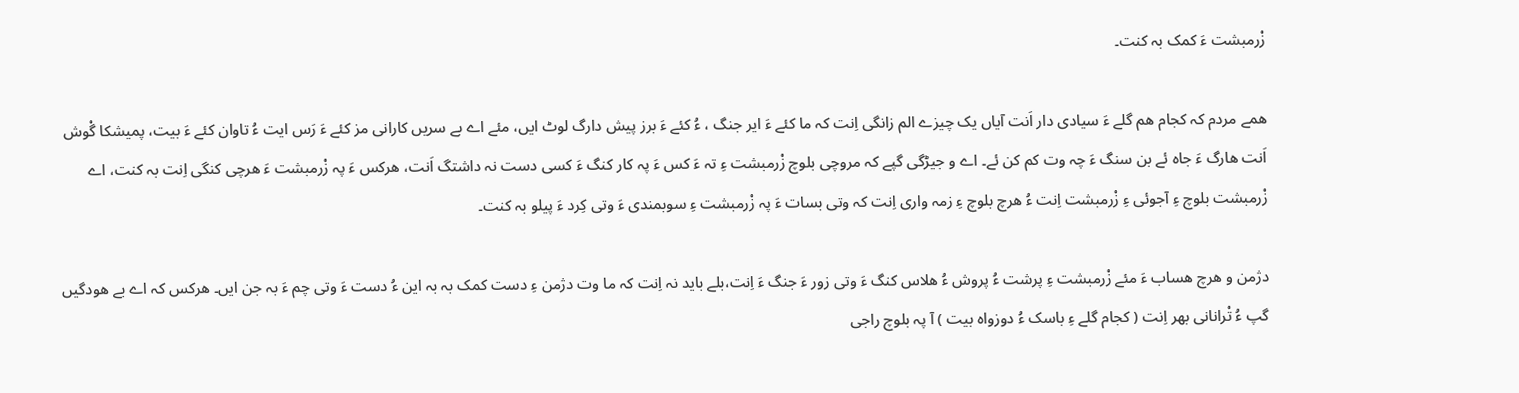زْرمبشت ءَ کمک بہ کنت۔

ھمے مردم کہ کجام ھم گلے ءَ سیادی دار اَنت آیاں یک چیزے الم زانگی اِنت کہ ما کئے ءَ ایر جنگ ، ءُ کئے ءَ برز پیش دارگ لوٹ ایں، مئے اے بے سریں کارانی مز کئے ءَ رَس ایت ءُ تاوان کئے ءَ بیت، پمیشکا گْوش اَنت ھارگ ءَ جاہ ئے بن سنگ ءَ چہ وت کم کن ئے۔ اے و جیڑگی گپے کہ مروچی بلوچ زْرمبشت ءِ تہ ءَ کس ءَ پہ کار کنگ ءَ کسی دست نہ داشتگ اَنت، ھرکس ءَ پہ زْرمبشت ءَ ھرچی کنگی اِنت بہ کنت، اے زْرمبشت بلوچ ءِ آجوئی ءِ زْرمبشت اِنت ءُ ھرچ بلوچ ءِ زمہ واری اِنت کہ وتی بسات ءَ پہ زْرمبشت ءِ سوبمندی ءَ وتی کِرد ءَ پیلو بہ کنت۔

دژمن و ھرچ ھساب ءَ مئے زْرمبشت ءِ پرشت ءُ پروش ءُ ھلاس کنگ ءَ وتی زور ءَ جنگ ءَ اِنت،بلے باید نہ اِنت کہ ما وت دژمن ءِ دست کمک بہ بہ این ءُ دست ءَ وتی چم ءَ بہ جن ایں۔ ھرکس کہ اے بے ھودگیں گپ ءُ تْرانانی بھر اِنت ( کجام گلے ءِ باسک ءُ دوزواہ بیت ) آ پہ بلوچ راجی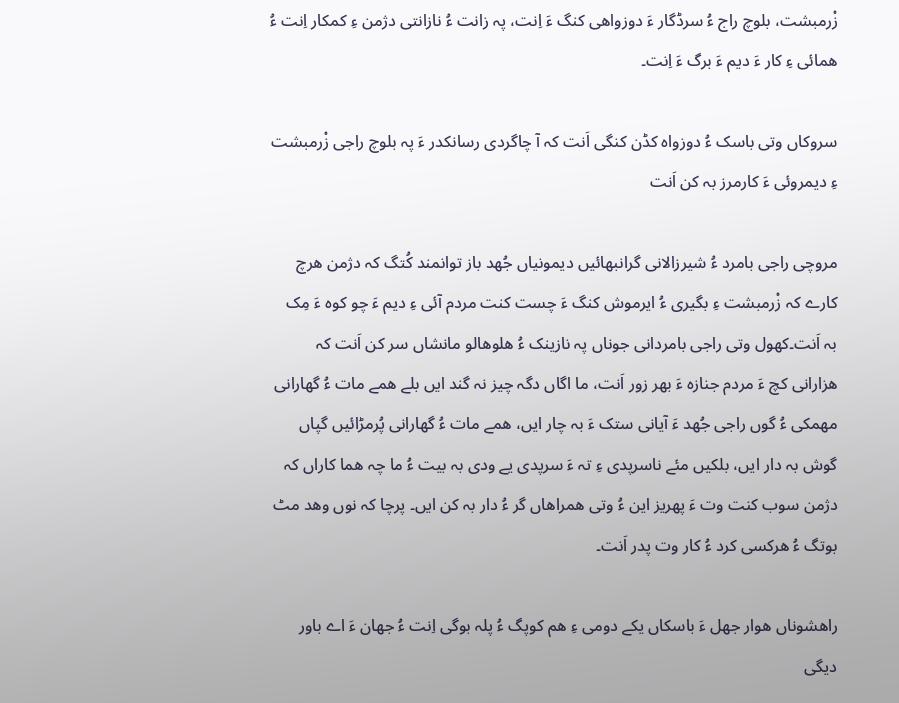زْرمبشت، بلوچ راج ءُ سرڈگار ءَ دوزواھی کنگ ءَ اِنت، پہ زانت ءُ نازانتی دژمن ءِ کمکار اِنت ءُ ھمائی ءِ کار ءَ دیم ءَ برگ ءَ اِنت۔

سروکاں وتی باسک ءُ دوزواہ کڈن کنگی اَنت کہ آ چاگردی رسانکدر ءَ پہ بلوچ راجی زْرمبشت ءِ دیمروئی ءَ کارمرز بہ کن اَنت

مروچی راجی بامرد ءُ شیرزالانی گرانبھائیں دیمونیاں جُھد باز توانمند کُتگ کہ دژمن ھرچ کارے کہ زْرمبشت ءِ بگیری ءُ ایرموش کنگ ءَ چست کنت مردم آئی ءِ دیم ءَ چو کوہ ءَ مِک بہ اَنت۔کھول وتی راجی بامردانی جوناں پہ نازینک ءُ ھلوھالو مانشاں سر کن اَنت کہ ھزارانی کچ ءَ مردم جنازہ ءَ بھر زور اَنت، ما اگاں دگہ چیز نہ گند ایں بلے ھمے مات ءُ گھارانی مھمکی ءُ گوں راجی جُھد ءَ آیانی ستک ءَ بہ چار ایں، ھمے مات ءُ گھارانی پُرمڑائیں گپاں گوش بہ دار ایں، بلکیں مئے ناسرپدی ءِ تہ ءَ سرپدی یے ودی بہ بیت ءُ ما چہ ھما کاراں کہ دژمن سوب کنت وت ءَ پھریز این ءُ وتی ھمراھاں گر ءُ دار بہ کن ایں۔ پرچا کہ نوں وھد مٹ بوتگ ءُ ھرکسی کرد ءُ کار وت پدر اَنت۔

راھشوناں ھوار جھل ءَ باسکاں یکے دومی ءِ ھم کوپگ ءُ پلہ بوگی اِنت ءُ جھان ءَ اے باور دیگی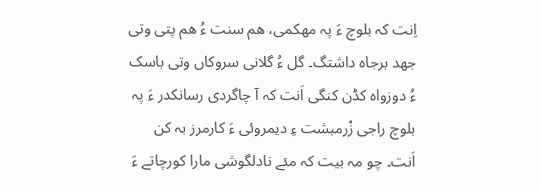اِنت کہ بلوچ ءَ پہ مھکمی، ھم سنت ءُ ھم پتی وتی جھد برجاہ داشتگ۔ گل ءُ گلانی سروکاں وتی باسک ءُ دوزواہ کڈن کنگی اَنت کہ آ چاگردی رسانکدر ءَ پہ بلوچ راجی زْرمبشت ءِ دیمروئی ءَ کارمرز بہ کن اَنت۔ چو مہ بیت کہ مئے نادلگوشی مارا کورچاتے ءَ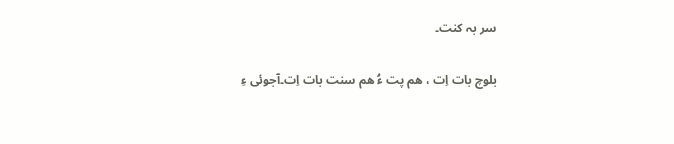سر بہ کنت۔

بلوچ بات اِت ، ھم پت ءُ ھم سنت بات اِت۔آجوئی ءِ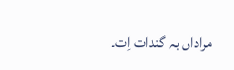مراداں بہ گندات اِت۔